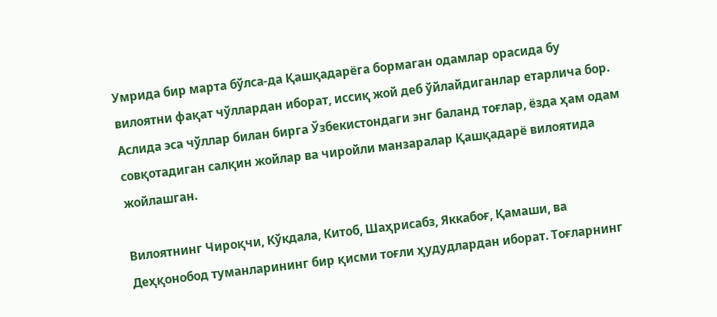Умрида бир марта бўлса-да Қашқадарёга бормаган одамлар орасида бу вилоятни фақат чўллардан иборат, иссиқ жой деб ўйлайдиганлар етарлича бор. Аслида эса чўллар билан бирга Ўзбекистондаги энг баланд тоғлар, ёзда ҳам одам совқотадиган салқин жойлар ва чиройли манзаралар Қашқадарё вилоятида жойлашган.

Вилоятнинг Чироқчи, Кўкдала, Китоб, Шаҳрисабз, Яккабоғ, Қамаши, ва Деҳқонобод туманларининг бир қисми тоғли ҳудудлардан иборат. Тоғларнинг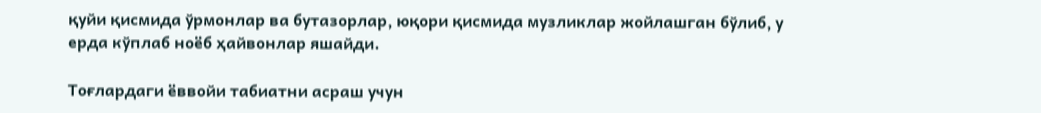қуйи қисмида ўрмонлар ва бутазорлар, юқори қисмида музликлар жойлашган бўлиб, у ерда кўплаб ноёб ҳайвонлар яшайди.

Тоғлардаги ёввойи табиатни асраш учун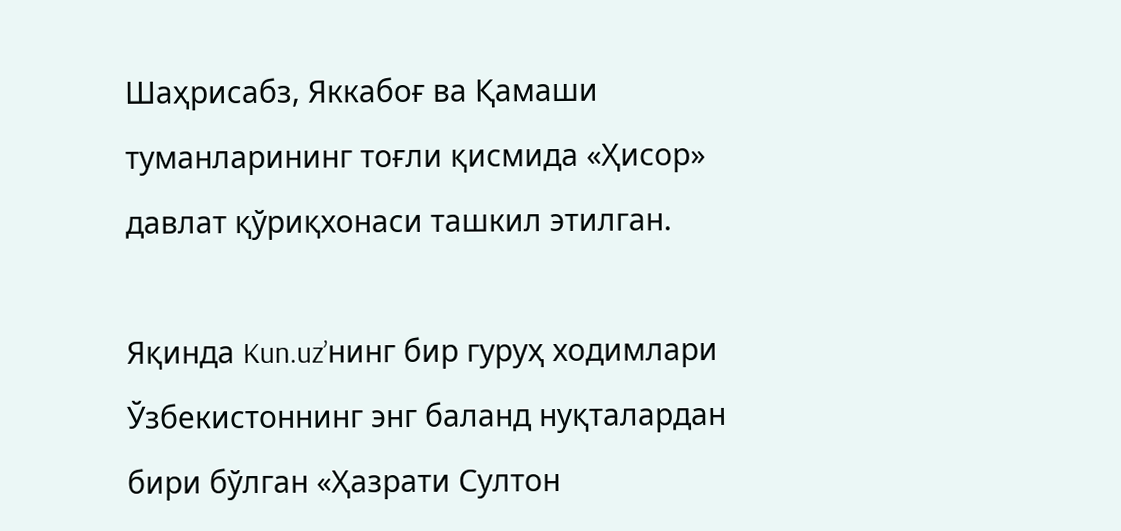Шаҳрисабз, Яккабоғ ва Қамаши туманларининг тоғли қисмида «Ҳисор» давлат қўриқхонаси ташкил этилган.

Яқинда Kun.uz’нинг бир гуруҳ ходимлари Ўзбекистоннинг энг баланд нуқталардан бири бўлган «Ҳазрати Султон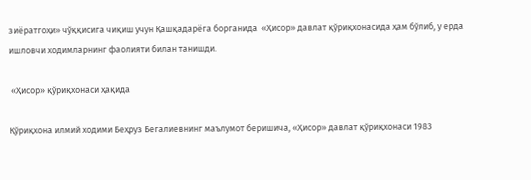зиёратгоҳи» чўққисига чиқиш учун Қашқадарёга борганида  «Ҳисор» давлат қўриқхонасида ҳам бўлиб, у ерда ишловчи ходимларнинг фаолияти билан танишди.

 «Ҳисор» қўриқхонаси ҳақида

Қўриқхона илмий ходими Беҳруз Бегалиевнинг маълумот беришича, «Ҳисор» давлат қўриқхонаси 1983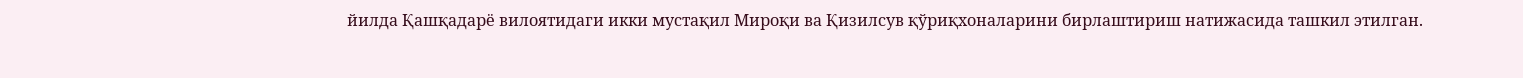йилда Қашқадарё вилоятидаги икки мустақил Мироқи ва Қизилсув қўриқхоналарини бирлаштириш натижасида ташкил этилган.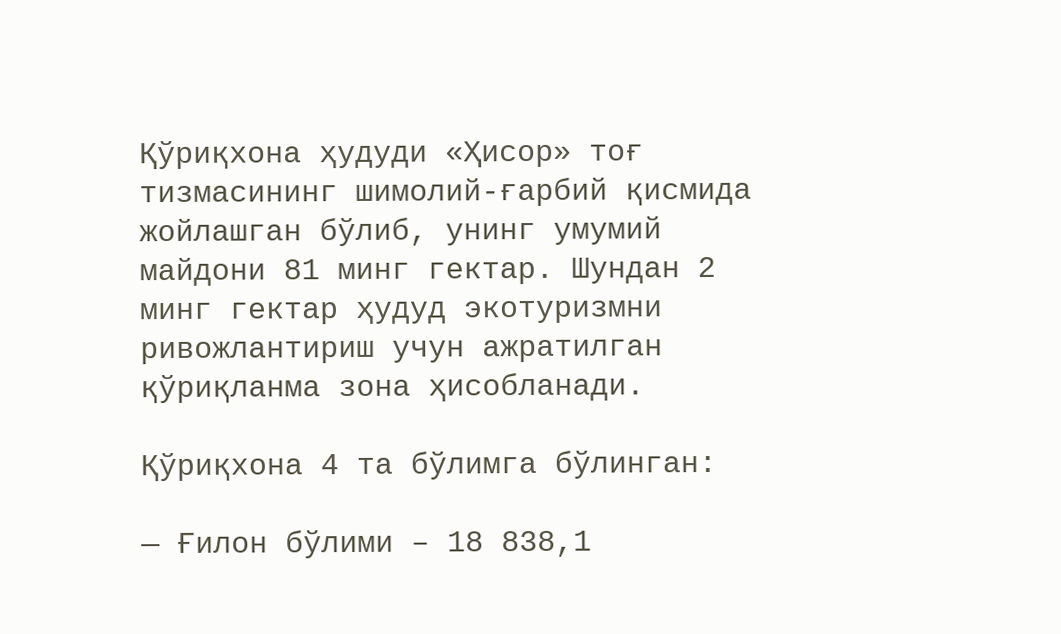Қўриқхона ҳудуди «Ҳисор» тоғ тизмасининг шимолий-ғарбий қисмида жойлашган бўлиб, унинг умумий майдони 81 минг гектар. Шундан 2 минг гектар ҳудуд экотуризмни ривожлантириш учун ажратилган қўриқланма зона ҳисобланади.

Қўриқхона 4 та бўлимга бўлинган:

— Ғилон бўлими – 18 838,1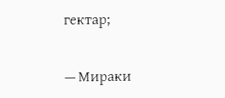гектар;

— Мираки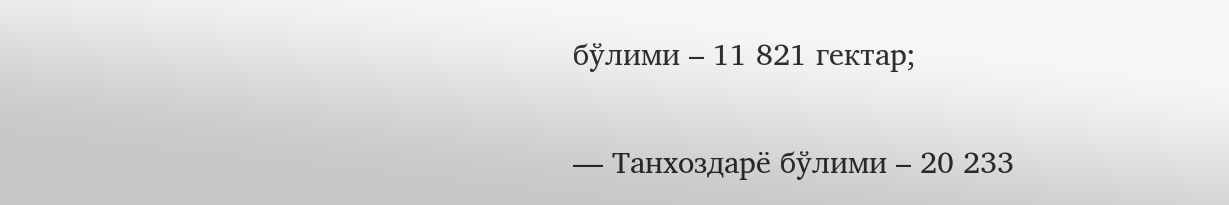бўлими – 11 821 гектар;

— Танхоздарё бўлими – 20 233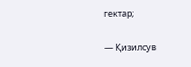гектар;

— Қизилсув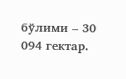бўлими – 30 094 гектар.